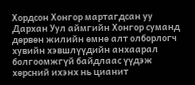Хордсон Хонгор мартагдсан уу
Дархан Уул аймгийн Хонгор суманд дөрвөн жилийн өмнө алт олборлогч хувийн хэвшлүүдийн анхаарал болгоомжгүй байдлаас үүдэж хөрсний ихэнх нь цианит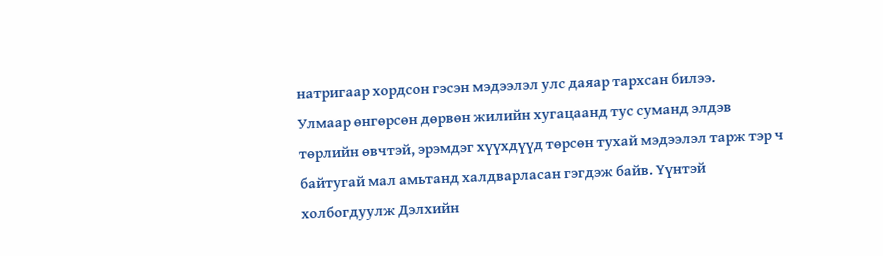натригаар хордсон гэсэн мэдээлэл улс даяар тархсан билээ.
Улмаар өнгөрсөн дөрвөн жилийн хугацаанд тус суманд элдэв төрлийн өвчтэй, эрэмдэг хүүхдүүд төрсөн тухай мэдээлэл тарж тэр ч байтугай мал амьтанд халдварласан гэгдэж байв. Үүнтэй холбогдуулж Дэлхийн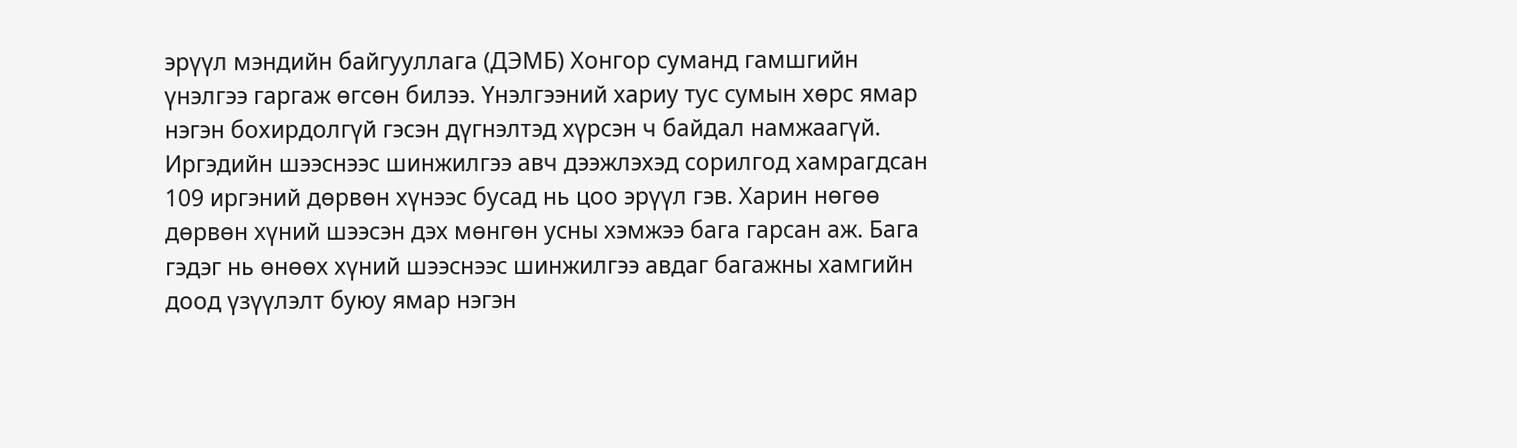эрүүл мэндийн байгууллага (ДЭМБ) Хонгор суманд гамшгийн үнэлгээ гаргаж өгсөн билээ. Үнэлгээний хариу тус сумын хөрс ямар нэгэн бохирдолгүй гэсэн дүгнэлтэд хүрсэн ч байдал намжаагүй.
Иргэдийн шээснээс шинжилгээ авч дээжлэхэд сорилгод хамрагдсан 109 иргэний дөрвөн хүнээс бусад нь цоо эрүүл гэв. Харин нөгөө дөрвөн хүний шээсэн дэх мөнгөн усны хэмжээ бага гарсан аж. Бага гэдэг нь өнөөх хүний шээснээс шинжилгээ авдаг багажны хамгийн доод үзүүлэлт буюу ямар нэгэн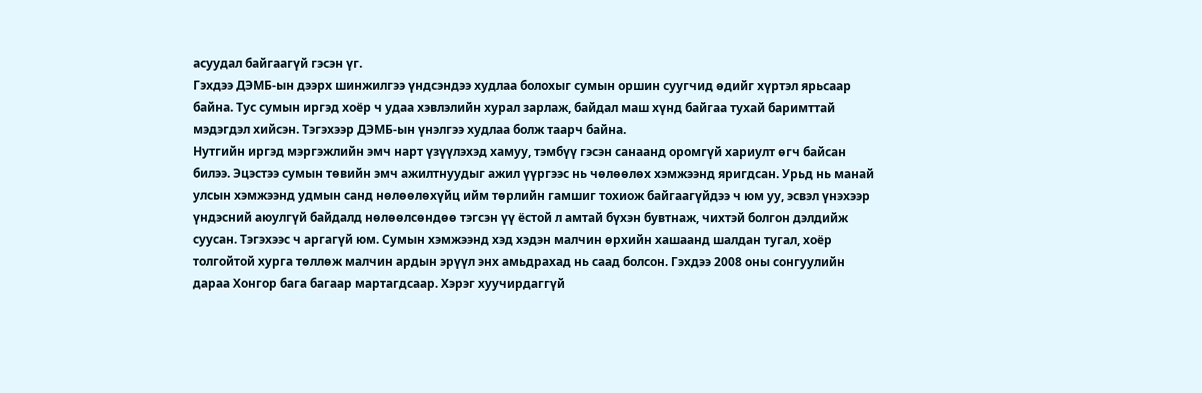асуудал байгаагүй гэсэн үг.
Гэхдээ ДЭМБ-ын дээрх шинжилгээ үндсэндээ худлаа болохыг сумын оршин суугчид өдийг хүртэл ярьсаар байна. Тус сумын иргэд хоёр ч удаа хэвлэлийн хурал зарлаж, байдал маш хүнд байгаа тухай баримттай мэдэгдэл хийсэн. Тэгэхээр ДЭМБ-ын үнэлгээ худлаа болж таарч байна.
Нутгийн иргэд мэргэжлийн эмч нарт үзүүлэхэд хамуу, тэмбүү гэсэн санаанд оромгүй хариулт өгч байсан билээ. Эцэстээ сумын төвийн эмч ажилтнуудыг ажил үүргээс нь чөлөөлөх хэмжээнд яригдсан. Урьд нь манай улсын хэмжээнд удмын санд нөлөөлөхүйц ийм төрлийн гамшиг тохиож байгаагүйдээ ч юм уу, эсвэл үнэхээр үндэсний аюулгүй байдалд нөлөөлсөндөө тэгсэн үү ёстой л амтай бүхэн бувтнаж, чихтэй болгон дэлдийж суусан. Тэгэхээс ч аргагүй юм. Сумын хэмжээнд хэд хэдэн малчин өрхийн хашаанд шалдан тугал, хоёр толгойтой хурга төллөж малчин ардын эрүүл энх амьдрахад нь саад болсон. Гэхдээ 2008 оны сонгуулийн дараа Хонгор бага багаар мартагдсаар. Хэрэг хуучирдаггүй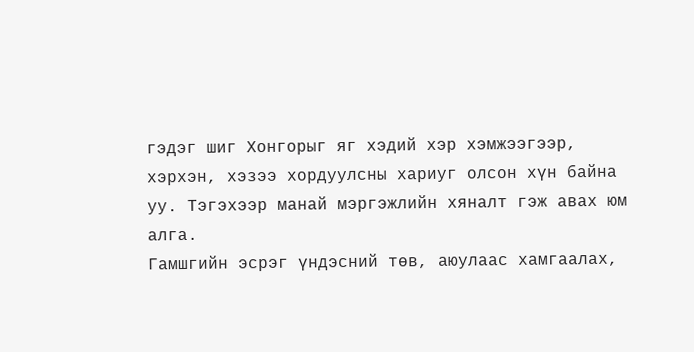гэдэг шиг Хонгорыг яг хэдий хэр хэмжээгээр, хэрхэн, хэзээ хордуулсны хариуг олсон хүн байна уу. Тэгэхээр манай мэргэжлийн хяналт гэж авах юм алга.
Гамшгийн эсрэг үндэсний төв, аюулаас хамгаалах,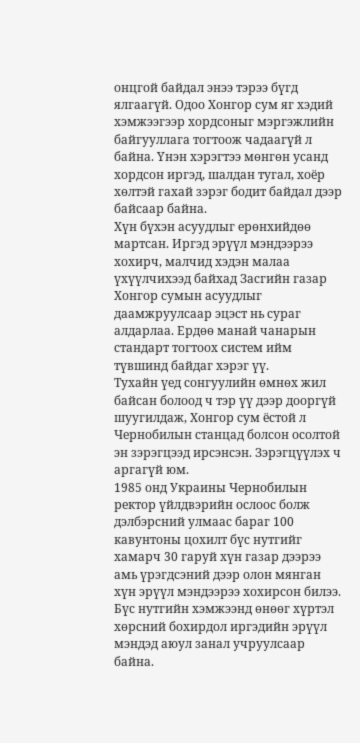онцгой байдал энээ тэрээ бүгд ялгаагүй. Одоо Хонгор сум яг хэдий хэмжээгээр хордсоныг мэргэжлийн байгууллага тогтоож чадаагүй л байна. Үнэн хэрэгтээ мөнгөн усанд хордсон иргэд, шалдан тугал, хоёр хөлтэй гахай зэрэг бодит байдал дээр байсаар байна.
Хүн бүхэн асуудлыг ерөнхийдөө мартсан. Иргэд эрүүл мэндээрээ хохирч, малчид хэдэн малаа үхүүлчихээд байхад Засгийн газар Хонгор сумын асуудлыг даамжруулсаар эцэст нь сураг алдарлаа. Ердөө манай чанарын стандарт тогтоох систем ийм түвшинд байдаг хэрэг үү.
Тухайн үед сонгуулийн өмнөх жил байсан болоод ч тэр үү дээр дооргүй шуугилдаж, Хонгор сум ёстой л Чернобилын станцад болсон осолтой эн зэрэгцээд ирсэнсэн. Зэрэгцүүлэх ч аргагүй юм.
1985 онд Украины Чернобилын ректор үйлдвэрийн ослоос болж дэлбэрсний улмаас бараг 100 кавунтоны цохилт бүс нутгийг хамарч 30 гаруй хүн газар дээрээ амь үрэгдсэний дээр олон мянган хүн эрүүл мэндээрээ хохирсон билээ. Бүс нутгийн хэмжээнд өнөөг хүртэл хөрсний бохирдол иргэдийн эрүүл мэндэд аюул занал учруулсаар байна.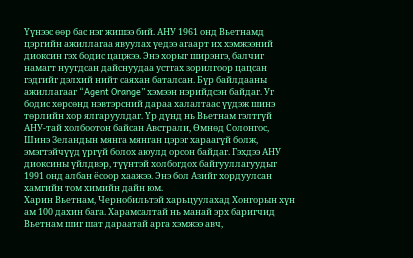Үүнээс өөр бас нэг жишээ бий. АНУ 1961 онд Вьетнамд цэргийн ажиллагаа явуулах үедээ агаарт их хэмжээний диоксин гэх бодис цацжээ. Энэ хорыг ширэнгэ, балчиг намагт нуугдсан дайснуудаа устгах зорилгоор цацсан гэдгийг дэлхий нийт саяхан баталсан. Бүр байлдааны ажиллагааг “Agent Orange” хэмээн нэрийдсэн байдаг. Уг бодис хөрсөнд нэвтэрсний дараа халалтаас үүдэж шинэ төрлийн хор ялгаруулдаг. Үр дүнд нь Вьетнам гэлтгүй АНУ-тай холбоотон байсан Австрали, Өмнөд Солонгос, Шинэ Зеландын мянга мянган цэрэг хараагүй болж, эмэгтэйчүүд үргүй болох аюулд орсон байдаг. Гэхдээ АНУ диоксины үйлдвэр, түүнтэй холбогдох байгууллагуудыг 1991 онд албан ёсоор хаажээ. Энэ бол Азийг хордуулсан хамгийн том химийн дайн юм.
Харин Вьетнам, Чернобильтэй харьцуулахад Хонгорын хүн ам 100 дахин бага. Харамсалтай нь манай эрх баригчид Вьетнам шиг шат дараатай арга хэмжээ авч,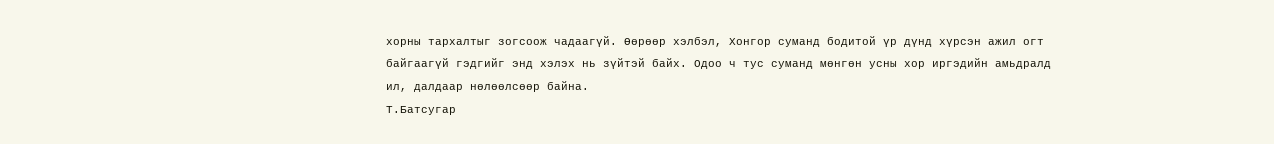хорны тархалтыг зогсоож чадаагүй. Өөрөөр хэлбэл, Хонгор суманд бодитой үр дүнд хүрсэн ажил огт байгаагүй гэдгийг энд хэлэх нь зүйтэй байх. Одоо ч тус суманд мөнгөн усны хор иргэдийн амьдралд ил, далдаар нөлөөлсөөр байна.
Т.Батсугар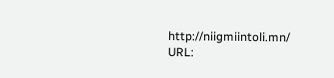http://niigmiintoli.mn/
URL: